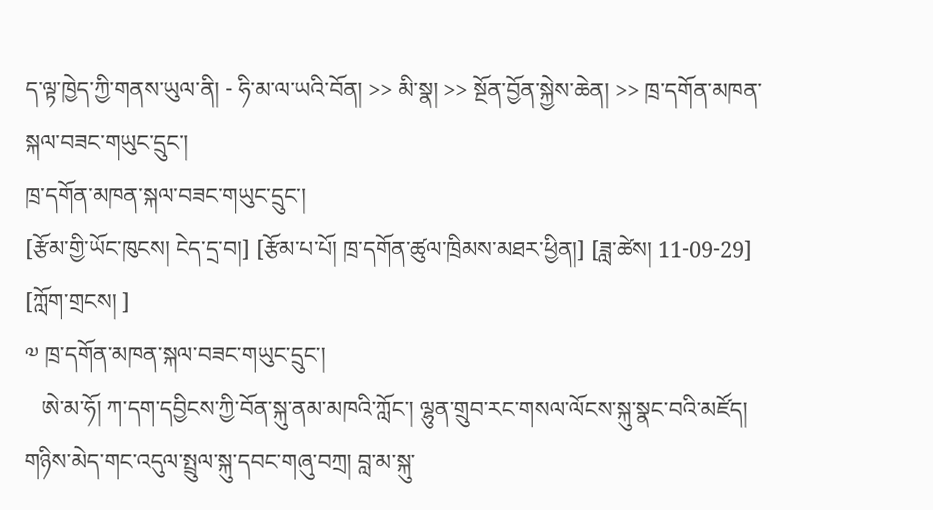ད་ལྟ་ཁྱེད་ཀྱི་གནས་ཡུལ་ནི། - ཧི་མ་ལ་ཡའི་བོན། >> མི་སྣ། >> སྔོན་བྱོན་སྐྱེས་ཆེན། >> ཁྲ་དགོན་མཁན་སྐལ་བཟང་གཡུང་དྲུང་།
ཁྲ་དགོན་མཁན་སྐལ་བཟང་གཡུང་དྲུང་།
[རྩོམ་གྱི་ཡོང་ཁུངས། ངེད་དྲ་བ།] [རྩོམ་པ་པོ། ཁྲ་དགོན་ཚུལ་ཁྲིམས་མཐར་ཕྱིན།] [ཟླ་ཚེས། 11-09-29] [ཀློག་གྲངས། ]
༧ ཁྲ་དགོན་མཁན་སྐལ་བཟང་གཡུང་དྲུང་།
   ཨེ་མ་ཧོ། ཀ་དག་དབྱིངས་ཀྱི་བོན་སྐུ་ནམ་མཁའི་ཀློང་། ལྷུན་གྲུབ་རང་གསལ་ལོངས་སྐུ་སྣང་བའི་མཛོད། གཉིས་མེད་གང་འདུལ་སྤྲུལ་སྐུ་དབང་གཞུ་བཀྲ། བླ་མ་སྐུ་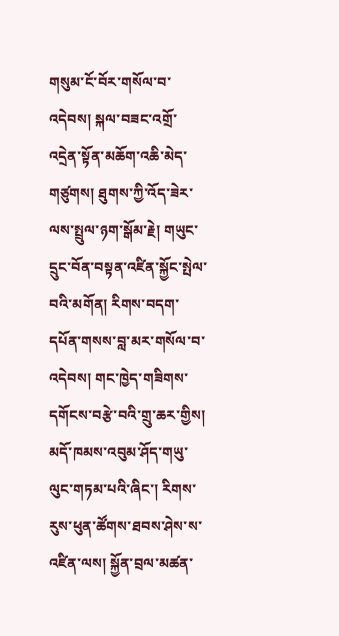གསུམ་ངོ་བོར་གསོལ་བ་འདེབས། སྐལ་བཟང་འགྲོ་འདྲེན་སྟོན་མཆོག་འཆི་མེད་གཙུགས། ཐུགས་ཀྱི་འོད་ཟེར་ལས་སྤྲུལ་ཉག་སྒོམ་རྗེ། གཡུང་དྲུང་བོན་བསྟན་འཛིན་སྐྱོང་སྤེལ་བའི་མགོན། རིགས་བདག་དཔོན་གསས་བླ་མར་གསོལ་བ་འདེབས། གང་ཁྱེད་གཟིགས་དགོངས་བརྩེ་བའི་གྲུ་ཆར་གྱིས། མདོ་ཁམས་འབུམ་ཤོད་གཡུ་ལུང་གཏམ་པའི་ཞིང་། རིགས་རུས་ཕུན་ཚོགས་ཐབས་ཤེས་ས་འཛིན་ལས། སྐྱོན་བྲལ་མཚན་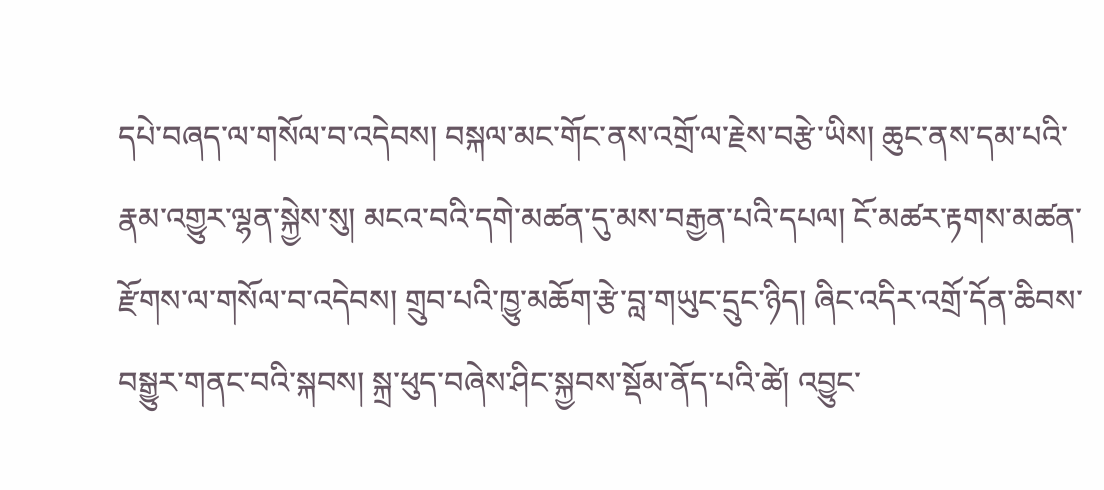དཔེ་བཞད་ལ་གསོལ་བ་འདེབས། བསྐལ་མང་གོང་ནས་འགྲོ་ལ་རྗེས་བརྩེ་ཡིས། ཆུང་ནས་དམ་པའི་རྣམ་འགྱུར་ལྷན་སྐྱེས་སུ། མངའ་བའི་དགེ་མཚན་དུ་མས་བརྒྱན་པའི་དཔལ། ངོ་མཚར་རྟགས་མཚན་རྫོགས་ལ་གསོལ་བ་འདེབས། གྲུབ་པའི་ཁྱུ་མཆོག་རྩེ་བླ་གཡུང་དྲུང་ཉིད། ཞིང་འདིར་འགྲོ་དོན་ཆིབས་བསྒྱུར་གནང་བའི་སྐབས། སྐྲ་ཕུད་བཞེས་ཤིང་སྐྱབས་སྡོམ་ནོད་པའི་ཚེ། འབྱུང་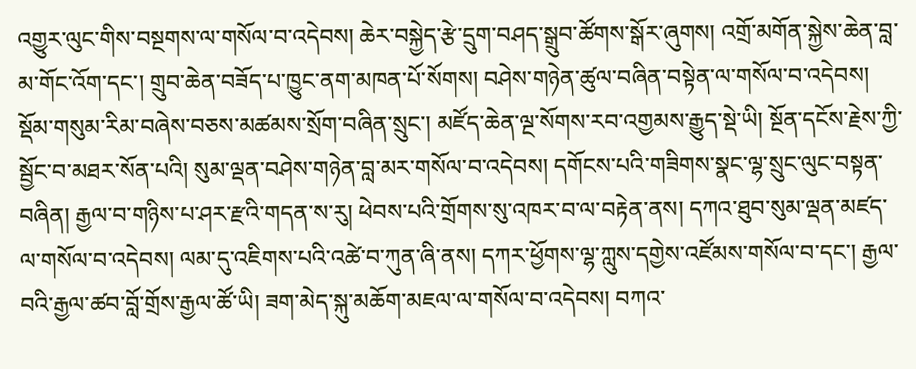འགྱུར་ལུང་གིས་བསྔགས་ལ་གསོལ་བ་འདེབས། ཆེར་བསྐྱེད་རྩེ་དྲུག་བཤད་སྒྲུབ་ཚོགས་སྒོར་ཞུགས། འགྲོ་མགོན་སྐྱེས་ཆེན་བླ་མ་གོང་འོག་དང་། གྲུབ་ཆེན་བཟོད་པ་ཁྱུང་ནག་མཁན་པོ་སོགས། བཤེས་གཉེན་ཚུལ་བཞིན་བསྟེན་ལ་གསོལ་བ་འདེབས། སྡོམ་གསུམ་རིམ་བཞེས་བཅས་མཚམས་སྲོག་བཞིན་སྲུང་། མཛོད་ཆེན་ལྔ་སོགས་རབ་འགྱམས་རྒྱུད་སྡེ་ཡི། སྔོན་དངོས་རྗེས་ཀྱི་སྦྱོང་བ་མཐར་སོན་པའི། སུམ་ལྡན་བཤེས་གཉེན་བླ་མར་གསོལ་བ་འདེབས། དགོངས་པའི་གཟིགས་སྣང་ལྷ་སྲུང་ལུང་བསྟན་བཞིན། རྒྱལ་བ་གཉིས་པ་ཤར་རྫའི་གདན་ས་རུ། ཕེབས་པའི་གྲོགས་སུ་འཁར་བ་ལ་བརྟེན་ནས། དཀའ་ཐུབ་སུམ་ལྡན་མཛད་ལ་གསོལ་བ་འདེབས། ལམ་དུ་འཇིགས་པའི་འཚེ་བ་ཀུན་ཞི་ནས། དཀར་ཕྱོགས་ལྷ་ཀླུས་དགྱེས་འཛོམས་གསོལ་བ་དང་། རྒྱལ་བའི་རྒྱལ་ཚབ་བློ་གྲོས་རྒྱལ་ཚོ་ཡི། ཟག་མེད་སྐུ་མཆོག་མཇལ་ལ་གསོལ་བ་འདེབས། བཀའ་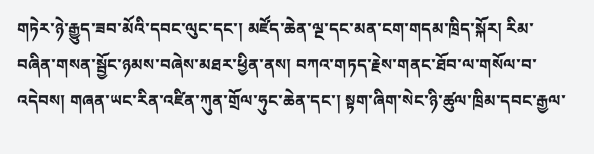གཏེར་ཉེ་རྒྱུད་ཟབ་མོའི་དབང་ལུང་དང་། མཛོད་ཆེན་ལྔ་དང་མན་ངག་གདམ་ཁྲིད་སྐོར། རིམ་བཞིན་གསན་སྦྱོང་ཉམས་བཞེས་མཐར་ཕྱིན་ནས། བཀའ་གཏད་རྗེས་གནང་ཐོབ་ལ་གསོལ་བ་འདེབས། གཞན་ཡང་རིན་འཛིན་ཀུན་གྲོལ་ཧུང་ཆེན་དང་། སྟག་ཞིག་སེང་ཉི་ཚུལ་ཁྲིམ་དབང་རྒྱལ་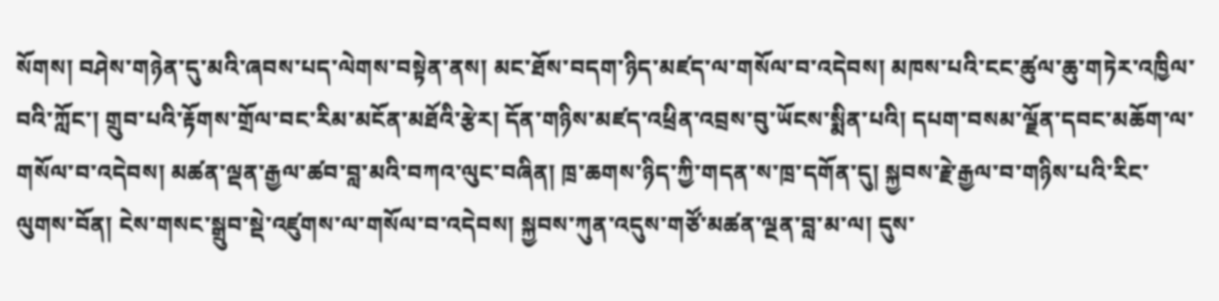སོགས། བཤེས་གཉེན་དུ་མའི་ཞབས་པད་ལེགས་བསྟེན་ནས། མང་ཐོས་བདག་ཉིད་མཛད་ལ་གསོལ་བ་འདེབས། མཁས་པའི་ངང་ཚུལ་ཆུ་གཏེར་འཁྱིལ་བའི་ཀློང་། གྲུབ་པའི་རྟོགས་གྲོལ་བང་རིམ་མངོན་མཐོའི་རྩེར། དོན་གཉིས་མཛད་འཕྲིན་འབྲས་བུ་ཡོངས་སྨིན་པའི། དཔག་བསམ་ལྗོན་དབང་མཆོག་ལ་གསོལ་བ་འདེབས། མཚན་ལྡན་རྒྱལ་ཚབ་བླ་མའི་བཀའ་ལུང་བཞིན། ཁྲ་ཆགས་ཉིད་ཀྱི་གདན་ས་ཁྲ་དགོན་དུ། སྐྱབས་རྗེ་རྒྱལ་བ་གཉིས་པའི་རིང་ལུགས་བོན། ངེས་གསང་སྒྲུབ་སྡེ་འཛུགས་ལ་གསོལ་བ་འདེབས། སྐྱབས་ཀུན་འདུས་གཙོ་མཚན་ལྔན་བླ་མ་ལ། དུས་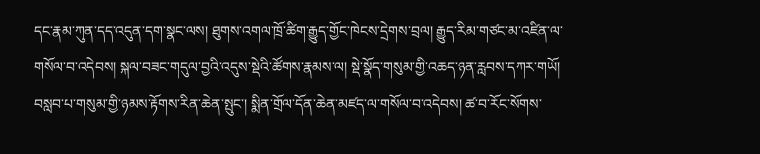དང་རྣམ་ཀུན་དད་འདུན་དག་སྣང་ལས། ཐུགས་འགལ་ཁྲོ་ཚིག་རྒྱུད་གྱོང་ཁེངས་དྲེགས་བྲལ། རྒྱུད་རིམ་གཙང་མ་འཛིན་ལ་གསོལ་བ་འདེབས། སྐལ་བཟང་གདུལ་བྱའི་འདུས་སྡེའི་ཚོགས་རྣམས་ལ། སྡེ་སྣོད་གསུམ་གྱི་འཆད་ཉན་རླབས་དཀར་གཡོ། བསླབ་པ་གསུམ་གྱི་ཉམས་རྟོགས་རིན་ཆེན་སྤུང་། སྨིན་གྲོལ་དོན་ཆེན་མཛད་ལ་གསོལ་བ་འདེབས། ཚ་བ་རོང་སོགས་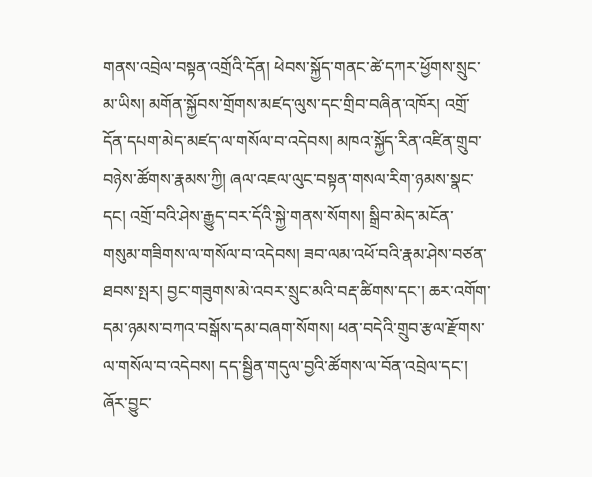གནས་འབྲེལ་བསྟན་འགྲོའི་དོན། ཕེབས་སྐྱོད་གནང་ཚེ་དཀར་ཕྱོགས་སྲུང་མ་ཡིས། མགོན་སྐྱོབས་གྲོགས་མཛད་ལུས་དང་གྲིབ་བཞིན་འཁོར། འགྲོ་དོན་དཔག་མེད་མཛད་ལ་གསོལ་བ་འདེབས། མཁའ་སྐྱོད་རིན་འཛིན་གྲུབ་བཉེས་ཚོགས་རྣམས་ཀྱི། ཞལ་འཇལ་ལུང་བསྟན་གསལ་རིག་ཉམས་སྣང་དང། འགྲོ་བའི་ཤེས་རྒྱུད་བར་དོའི་སྐྱེ་གནས་སོགས། སྒྲིབ་མེད་མངོན་གསུམ་གཟིགས་ལ་གསོལ་བ་འདེབས། ཟབ་ལམ་འཕོ་བའི་རྣམ་ཤེས་བཙན་ཐབས་སྤར། བྱང་གཟུགས་མེ་འབར་སྲུང་མའི་བརྡ་ཚིགས་དང་། ཆར་འགོག་དམ་ཉམས་བཀའ་བསྒོས་དམ་བཞག་སོགས། ཕན་བདེའི་གྲུབ་རྩལ་རྫོགས་ལ་གསོལ་བ་འདེབས། དད་སྦྱིན་གདུལ་བྱའི་ཚོགས་ལ་བོན་འབྲེལ་དང་། ཞོར་བྱུང་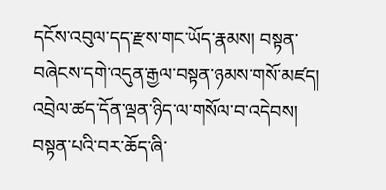དངོས་འབུལ་དད་རྫས་གང་ཡོད་རྣམས། བསྟན་བཞེངས་དགེ་འདུན་རྒྱལ་བསྟན་ཉམས་གསོ་མཛད། འབྲེལ་ཚད་དོན་ལྡན་ཉིད་ལ་གསོལ་བ་འདེབས། བསྟན་པའི་བར་ཆོད་ཞི་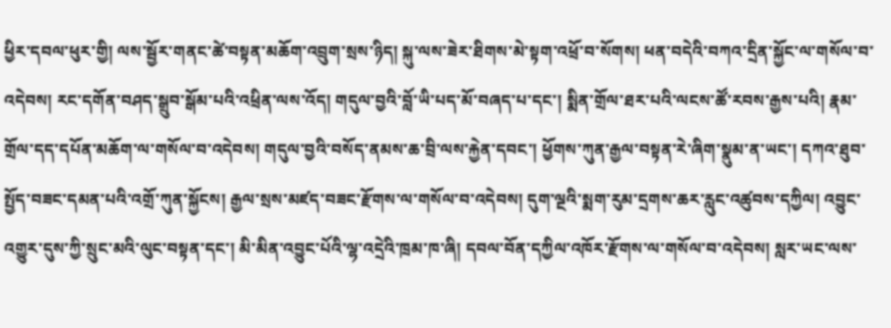ཕྱིར་དབལ་ཕུར་གྱི། ལས་སྦྱོར་གནང་ཚེ་བསྟན་མཆོག་འབྲུག་སྲས་ཉིད། སྐུ་ལས་ཟེར་ཐིགས་མེ་སྟག་འཕྲོ་བ་སོགས། ཕན་བདེའི་བཀའ་དྲིན་སྐྱོང་ལ་གསོལ་བ་འདེབས། རང་དགོན་བཤད་སྒྲུབ་སྒོམ་པའི་འཕྲིན་ལས་འོད། གདུལ་བྱའི་བློ་ཡི་པད་མོ་བཞད་པ་དང་། སྨིན་གྲོལ་ཐར་པའི་ལངས་ཚོ་རབས་རྒྱས་པའི། རྣམ་གྲོལ་དད་དཔོན་མཆོག་ལ་གསོལ་བ་འདེབས། གདུལ་བྱའི་བསོད་ནམས་ཆ་བྲི་ལས་རྐྱེན་དབང་། ཕྱོགས་ཀུན་རྒྱལ་བསྟན་རེ་ཞིག་སྣུམ་ན་ཡང་། དཀའ་ཐུབ་སྤྱོད་བཟང་དམན་པའི་འགྲོ་ཀུན་སྐྱོངས། རྒྱལ་སྲས་མཛད་བཟང་རྫོགས་ལ་གསོལ་བ་འདེབས། དུག་ལྔའི་སྨག་རུམ་དྲགས་ཆར་རླུང་འཚུབས་དཀྱིལ། འབྱུང་འགྱུར་དུས་ཀྱི་སྲུང་མའི་ལུང་བསྟན་དང་། མི་མིན་འབྱུང་པོའི་ལྷ་འདྲེའི་ཁྲམ་ཁ་ཞི། དབལ་བོན་དཀྱིལ་འཁོར་རྫོགས་ལ་གསོལ་བ་འདེབས། སླར་ཡང་ལས་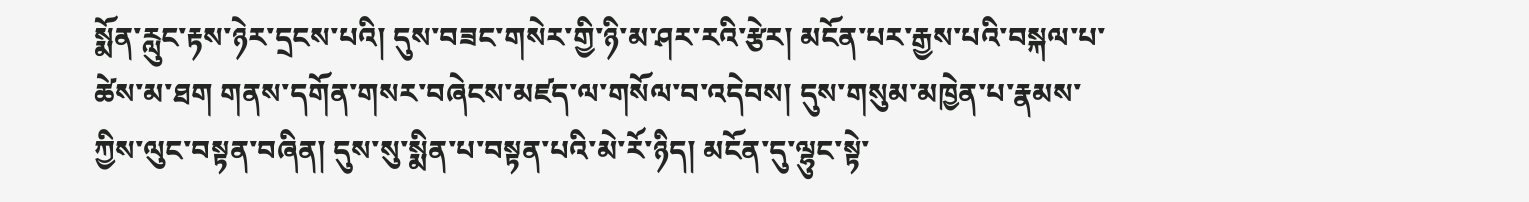སྨོན་རླུང་རྟས་ཉེར་དྲངས་པའི། དུས་བཟང་གསེར་གྱི་ཉི་མ་ཤར་རའི་རྩེར། མངོན་པར་རྒྱས་པའི་བསྐལ་པ་ཚེས་མ་ཐག གནས་དགོན་གསར་བཞེངས་མཛད་ལ་གསོལ་བ་འདེབས། དུས་གསུམ་མཁྱེན་པ་རྣམས་ཀྱིས་ལུང་བསྟན་བཞིན། དུས་སུ་སྨིན་པ་བསྟན་པའི་མེ་རོ་ཉིད། མངོན་དུ་ལྷུང་སྟེ་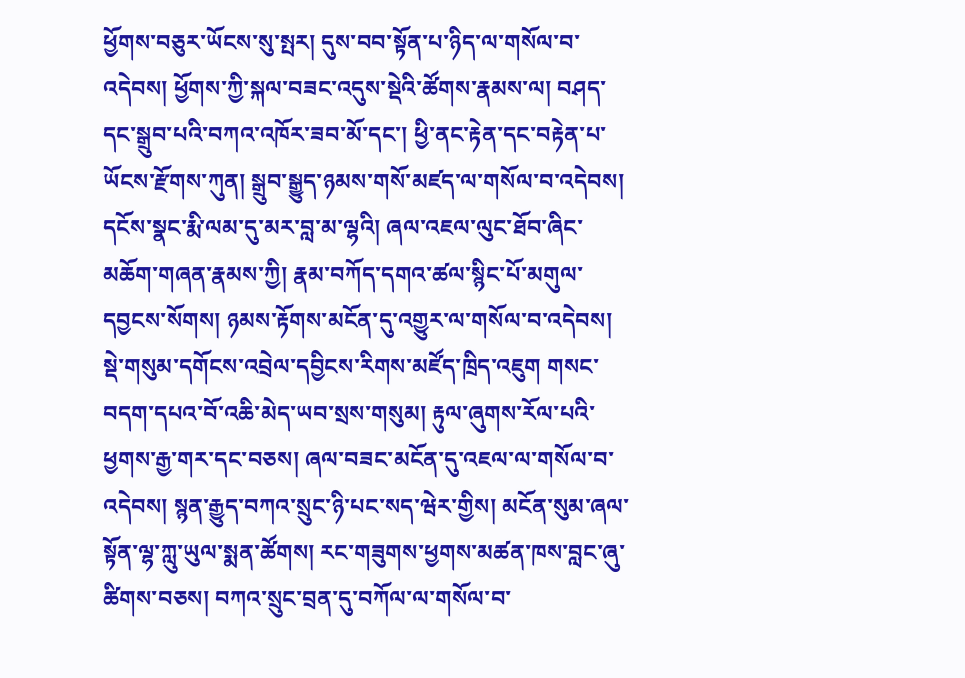ཕྱོགས་བཅུར་ཡོངས་སུ་སྤར། དུས་བབ་སྟོན་པ་ཉིད་ལ་གསོལ་བ་འདེབས། ཕྱོགས་ཀྱི་སྐལ་བཟང་འདུས་སྡེའི་ཚོགས་རྣམས་ལ། བཤད་དང་སྒྲུབ་པའི་བཀའ་འཁོར་ཟབ་མོ་དང་། ཕྱི་ནང་རྟེན་དང་བརྟེན་པ་ཡོངས་རྫོགས་ཀུན། སྒྲུབ་སྒྱུད་ཉམས་གསོ་མཛད་ལ་གསོལ་བ་འདེབས། དངོས་སྣང་རྨི་ལམ་དུ་མར་བླ་མ་ལྷའི། ཞལ་འཇལ་ལུང་ཐོབ་ཞིང་མཆོག་གཞན་རྣམས་ཀྱི། རྣམ་བཀོད་དགའ་ཚལ་སྙིང་པོ་མགུལ་དབྱངས་སོགས། ཉམས་རྟོགས་མངོན་དུ་འགྱུར་ལ་གསོལ་བ་འདེབས། སྡེ་གསུམ་དགོངས་འབྲེལ་དབྱིངས་རིགས་མཛོད་ཁྲིད་འཇུག གསང་བདག་དཔའ་བོ་འཆི་མེད་ཡབ་སྲས་གསུམ། རྟུལ་ཞུགས་རོལ་པའི་ཕྱགས་རྒྱ་གར་དང་བཅས། ཞལ་བཟང་མངོན་དུ་འཇལ་ལ་གསོལ་བ་འདེབས། སྙན་རྒྱུད་བཀའ་སྲུང་ཉི་པང་སད་ཝེར་གྱིས། མངོན་སུམ་ཞལ་སྟོན་ལྷ་ཀླུ་ཡུལ་སྨན་ཚོགས། རང་གཟུགས་ཕྱགས་མཚན་ཁས་བླང་ཞུ་ཚིགས་བཅས། བཀའ་སྲུང་བྲན་དུ་བཀོལ་ལ་གསོལ་བ་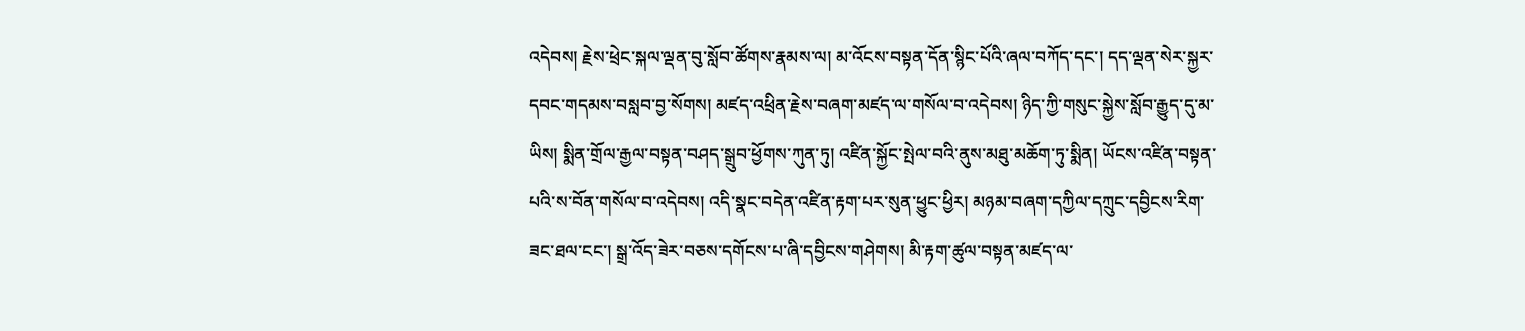འདེབས། རྗེས་ཕྲེང་སྐལ་ལྡན་བུ་སློབ་ཚོགས་རྣམས་ལ། མ་འོངས་བསྟན་དོན་སྙིང་པོའི་ཞལ་བཀོད་དང་། དད་ལྡན་སེར་སྐྱར་དབང་གདམས་བསླབ་བྱ་སོགས། མཛད་འཕྲིན་རྗེས་བཞག་མཛད་ལ་གསོལ་བ་འདེབས། ཉིད་ཀྱི་གསུང་སྐྱེས་སློབ་རྒྱུད་དུ་མ་ཡིས། སྨིན་གྲོལ་རྒྱལ་བསྟན་བཤད་སྒྲུབ་ཕྱོགས་ཀུན་ཏུ། འཛིན་སྐྱོང་སྤེལ་བའི་ནུས་མཐུ་མཆོག་ཏུ་སྨིན། ཡོངས་འཛིན་བསྟན་པའི་ས་བོན་གསོལ་བ་འདེབས། འདི་སྣང་བདེན་འཛིན་རྟག་པར་སུན་ཕྱུང་ཕྱིར། མཉམ་བཞག་དཀྱིལ་དཀྲུང་དབྱིངས་རིག་ཟང་ཐལ་ངང་། སྒྲ་འོད་ཟེར་བཅས་དགོངས་པ་ཞི་དབྱིངས་གཤེགས། མི་རྟག་ཚུལ་བསྟན་མཛད་ལ་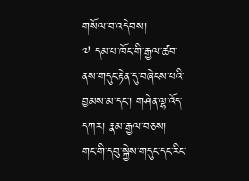གསོལ་བ་འདེབས།
༧ དམ་པ་ཁོང་གི་རྒྱལ་ཚབ་ནས་གདུང་རྟེན་དུ་བཞེངས་པའི་བྱམས་མ་དང་། གཤེན་ལྷ་འོད་དཀར། རྣམ་རྒྱལ་བཅས།
གང་གི་དབུ་སྐྱེས་གདུང་དང་རིང་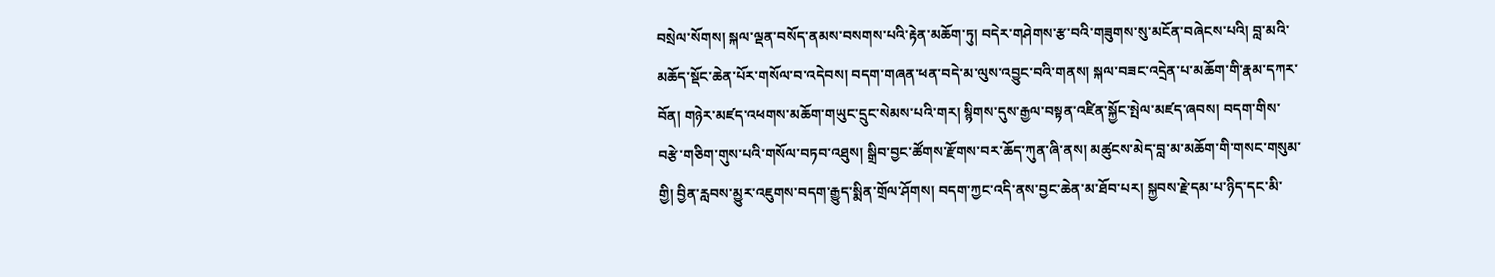བསྲེལ་སོགས། སྐལ་ལྡན་བསོད་ནམས་བསགས་པའི་རྟེན་མཆོག་ཏུ། བདེར་གཤེགས་རྩ་བའི་གཟུགས་སུ་མངོན་བཞེངས་པའི། བླ་མའི་མཆོད་སྡོང་ཆེན་པོར་གསོལ་བ་འདེབས། བདག་གཞན་ཕན་བདེ་མ་ལུས་འབྱུང་བའི་གནས། སྐལ་བཟང་འདྲེན་པ་མཆོག་གི་རྣམ་དཀར་བོན། གཉེར་མཛད་འཕགས་མཆོག་གཡུང་དྲུང་སེམས་པའི་གར། སྙིགས་དུས་རྒྱལ་བསྟན་འཛིན་སྐྱོང་སྤེལ་མཛད་ཞབས། བདག་གིས་བརྩེ་གཅིག་གུས་པའི་གསོལ་བཏབ་འཐུས། སྒྲིབ་བྱང་ཚོགས་རྫོགས་བར་ཆོད་ཀུན་ཞི་ནས། མཚུངས་མེད་བླ་མ་མཆོག་གི་གསང་གསུམ་གྱི། བྱིན་རླབས་མྱུར་འཇུགས་བདག་རྒྱུད་སྨིན་གྲོལ་ཤོགས། བདག་ཀྱང་འདི་ནས་བྱང་ཆེན་མ་ཐོབ་པར། སྐྱབས་རྗེ་དམ་པ་ཉིད་དང་མི་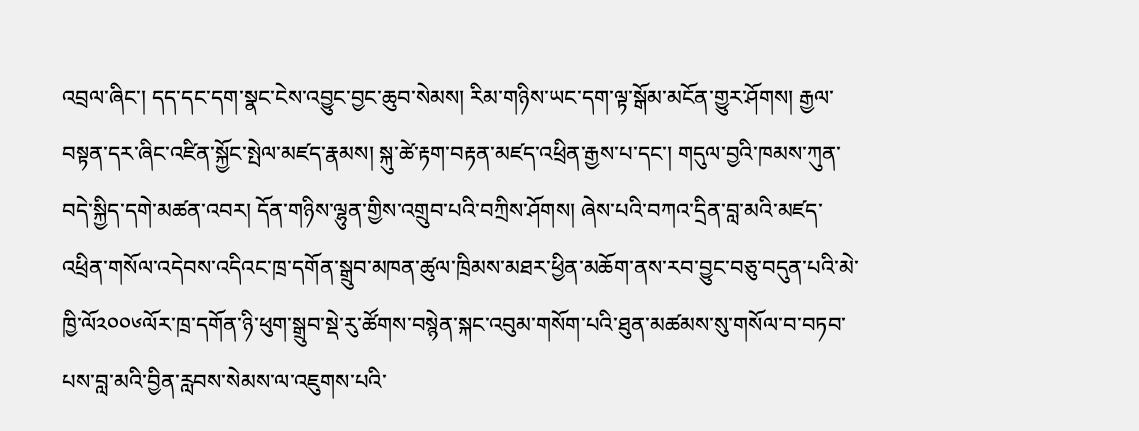འབྲལ་ཞིང་། དད་དང་དག་སྣང་ངེས་འབྱུང་བྱང་ཆུབ་སེམས། རིམ་གཉིས་ཡང་དག་ལྟ་སྒོམ་མངོན་གྱུར་ཤོགས། རྒྱལ་བསྟན་དར་ཞིང་འཛིན་སྐྱོང་སྤེལ་མཛད་རྣམས། སྐུ་ཚེ་རྟག་བརྟན་མཛད་འཕྲིན་རྒྱས་པ་དང་། གདུལ་བྱའི་ཁམས་ཀུན་བདེ་སྐྱིད་དགེ་མཚན་འབར། དོན་གཉིས་ལྷུན་གྱིས་འགྲུབ་པའི་བཀྲིས་ཤོགས། ཞེས་པའི་བཀའ་དྲིན་བླ་མའི་མཛད་འཕྲིན་གསོལ་འདེབས་འདིའང་ཁྲ་དགོན་སྒྲུབ་མཁན་ཚུལ་ཁྲིམས་མཐར་ཕྱིན་མཆོག་ནས་རབ་བྱུང་བཅུ་བདུན་པའི་མེ་ཁྱི་ལོ༢༠༠༦ལོར་ཁྲ་དགོན་ཉི་ཕུག་སྒྲུབ་སྡེ་རུ་ཚོགས་བསྙེན་སྐང་འབུམ་གསོག་པའི་ཐུན་མཚམས་སུ་གསོལ་བ་བཏབ་པས་བླ་མའི་བྱིན་རླབས་སེམས་ལ་འཇུགས་པའི་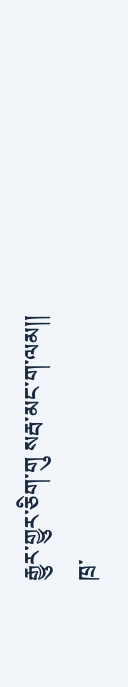རྒྱུར་གྱུར་ཅིག་གུ སརྦ་མང་ག་ལམ།།
ཁྲ་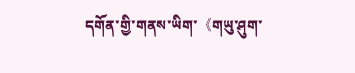དགོན་གྱི་གནས་ཡིག་《གཡུ་ཤུག་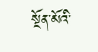སྔོན་མོའི་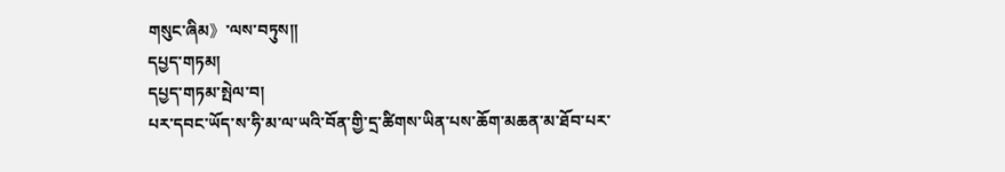གསུང་ཞིམ》་ལས་བཏུས།།
དཔྱད་གཏམ།
དཔྱད་གཏམ་སྤེལ་བ།
པར་དབང་ཡོད་ས་ཧི་མ་ལ་ཡའི་བོན་གྱི་དྲ་ཚིགས་ཡིན་པས་ཆོག་མཆན་མ་ཐོབ་པར་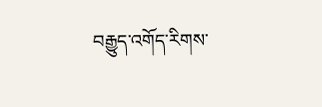བརྒྱུད་འགོད་རིགས་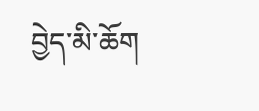བྱེད་མི་ཆོག